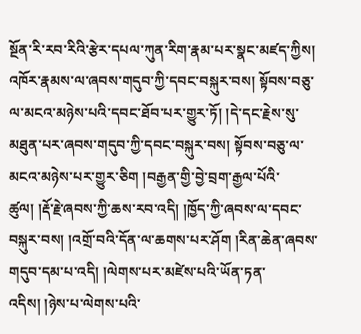སྔོན་རི་རབ་རིའི་རྩེར་དཔལ་ཀུན་རིག་རྣམ་པར་སྣང་མཛད་ཀྱིས། འཁོར་རྣམས་ལ་ཞབས་གདུབ་ཀྱི་དབང་བསྐུར་བས། སྟོབས་བཅུ་ལ་མངའ་མཉེས་པའི་དབང་ཐོབ་པར་གྱུར་ཏོ། །དེ་དང་རྗེས་སུ་མཐུན་པར་ཞབས་གདུབ་ཀྱི་དབང་བསྐུར་བས། སྟོབས་བཅུ་ལ་མངའ་མཉེས་པར་གྱུར་ཅིག །བརྒྱན་གྱི་བྱེ་བྲག་རྒྱལ་པོའི་ཚུལ། །རྡོ་རྗེ་ཞབས་ཀྱི་ཆས་རབ་འདི། །ཁྱོད་ཀྱི་ཞབས་ལ་དབང་བསྐུར་བས། །འགྲོ་བའི་དོན་ལ་ཆགས་པར་ཤོག །རིན་ཆེན་ཞབས་གདུབ་དམ་པ་འདི། །ལེགས་པར་མཛེས་པའི་ཡོན་ཏན་འདིས། །ཉེས་པ་ལེགས་པའི་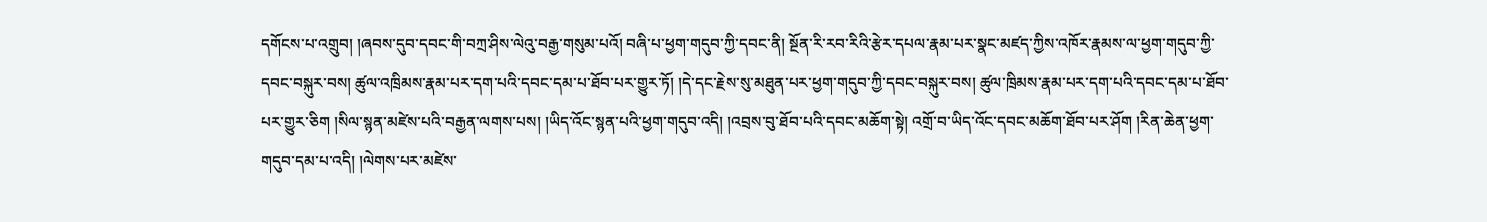དགོངས་པ་འགྲུབ། །ཞབས་དུབ་དབང་གི་བཀྲ་ཤིས་ལེའུ་བརྒྱ་གསུམ་པའོ། བཞི་པ་ཕྱག་གདུབ་ཀྱི་དབང་ནི། སྔོན་རི་རབ་རིའི་རྩེར་དཔལ་རྣམ་པར་སྣང་མཛད་ཀྱིས་འཁོར་རྣམས་ལ་ཕྱག་གདུབ་ཀྱི་དབང་བསྐུར་བས། ཚུལ་འཁྲིམས་རྣམ་པར་དག་པའི་དབང་དམ་པ་ཐོབ་པར་གྱུར་ཏོ། །དེ་དང་རྗེས་སུ་མཐུན་པར་ཕྱག་གདུབ་ཀྱི་དབང་བསྐུར་བས། ཚུལ་ཁྲིམས་རྣམ་པར་དག་པའི་དབང་དམ་པ་ཐོབ་པར་གྱུར་ཅིག །སིལ་སྙན་མཛེས་པའི་བརྒྱན་ལགས་པས། །ཡིད་འོང་སྙན་པའི་ཕྱག་གདུབ་འདི། །འབྲས་བུ་ཐོབ་པའི་དབང་མཆོག་སྟེ། འགྲོ་བ་ཡིད་འོང་དབང་མཆོག་ཐོབ་པར་ཤོག །རིན་ཆེན་ཕྱག་གདུབ་དམ་པ་འདི། །ལེགས་པར་མཛེས་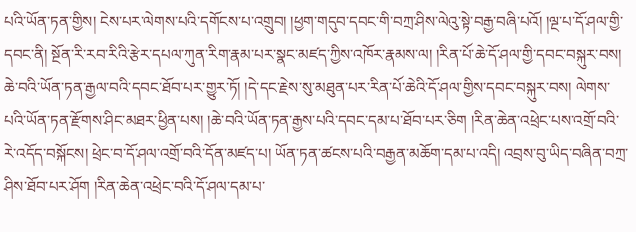པའི་ཡོན་ཏན་གྱིས། ངེས་པར་ལེགས་པའི་དགོངས་པ་འགྲུབ། །ཕྱག་གདུབ་དབང་གི་བཀྲ་ཤིས་ལེའུ་སྟེ་བརྒྱ་བཞི་པའོ། །ལྔ་པ་དོ་ཤལ་གྱི་དབང་ནི། སྔོན་རི་རབ་རིའི་རྩེར་དཔལ་ཀུན་རིག་རྣམ་པར་སྣང་མཛད་ཀྱིས་འཁོར་རྣམས་ལ། །རིན་པོ་ཆེ་དོ་ཤལ་གྱི་དབང་བསྐུར་བས། ཆེ་བའི་ཡོན་ཏན་རྒྱལ་བའི་དབང་ཐོབ་པར་གྱུར་ཏོ། །དེ་དང་རྗེས་སུ་མཐུན་པར་རིན་པོ་ཆེའི་དོ་ཤལ་གྱིས་དབང་བསྐུར་བས། ལེགས་པའི་ཡོན་ཏན་རྫོགས་ཤིང་མཐར་ཕྱིན་པས། །ཆེ་བའི་ཡོན་ཏན་རྒྱས་པའི་དབང་དམ་པ་ཐོབ་པར་ཅིག །རིན་ཆེན་འཕྲེང་པས་འགྲོ་བའི་རེ་འདོད་བསྐོངས། ཕྲེང་བ་དོ་ཤལ་འགྲོ་བའི་དོན་མཛད་པ། ཡོན་ཏན་ཚངས་པའི་བརྒྱན་མཆོག་དམ་པ་འདི། འབྲས་བུ་ཡིད་བཞིན་བཀྲ་ཤིས་ཐོབ་པར་ཤོག །རིན་ཆེན་འཕྲེང་བའི་དོ་ཤལ་དམ་པ་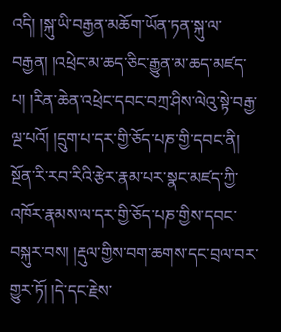འདི། །སྐུ་ཡི་བརྒྱན་མཆོག་ཡོན་ཏན་སྐུ་ལ་བརྒྱན། །འཕྲེང་མ་ཆད་ཅིང་རྒྱུན་མ་ཆད་མཛད་པ། །རིན་ཆེན་འཕྲེང་དབང་བཀྲ་ཤིས་ལེའུ་སྟེ་བརྒྱ་ལྔ་པའོ། །དྲུག་པ་དར་གྱི་ཅོད་པཎ་གྱི་དབང་ནི། སྔོན་རི་རབ་རིའི་རྩེར་རྣམ་པར་སྣང་མཛད་ཀྱི་འཁོར་རྣམས་ལ་དར་གྱི་ཅོད་པཎ་གྱིས་དབང་བསྐུར་བས། །རྡུལ་གྱིས་བག་ཆགས་དང་བྲལ་བར་གྱུར་ཏོ། །དེ་དང་རྗེས་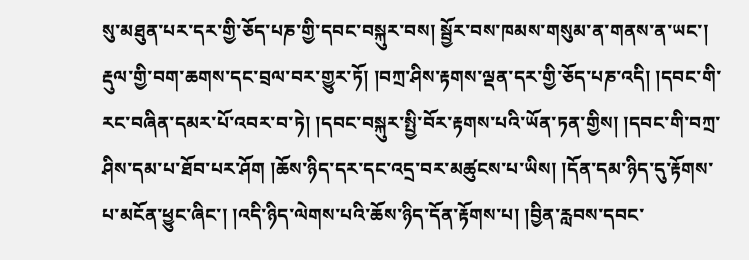སུ་མཐུན་པར་དར་གྱི་ཅོད་པཎ་གྱི་དབང་བསྐུར་བས། སྦྱོར་བས་ཁམས་གསུམ་ན་གནས་ན་ཡང་། རྡུལ་གྱི་བག་ཆགས་དང་བྲལ་བར་གྱུར་ཏོ། །བཀྲ་ཤིས་རྟགས་ལྡན་དར་གྱི་ཅོད་པཎ་འདི། །དབང་གི་རང་བཞིན་དམར་པོ་འབར་བ་ཏེ། །དབང་བསྐུར་སྤྱི་བོར་རྟགས་པའི་ཡོན་ཏན་གྱིས། །དབང་གི་བཀྲ་ཤིས་དམ་པ་ཐོབ་པར་ཤོག །ཆོས་ཉིད་དར་དང་འདྲ་བར་མཚུངས་པ་ཡིས། །དོན་དམ་ཉིད་དུ་རྟོགས་པ་མངོན་ཕྱུང་ཞིང་། །འདི་ཉིད་ལེགས་པའི་ཆོས་ཉིད་དོན་རྟོགས་པ། །བྱིན་རླབས་དབང་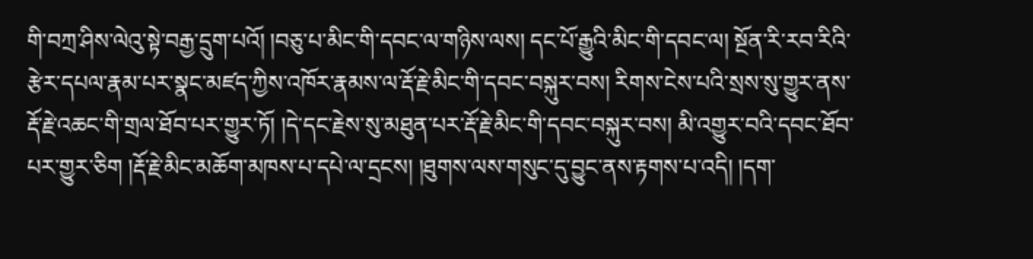གི་བཀྲ་ཤིས་ལེའུ་སྟེ་བརྒྱ་དྲུག་པའོ། །བཅུ་པ་མིང་གི་དབང་ལ་གཉིས་ལས། དང་པོ་རྒྱུའི་མིང་གི་དབང་ལ། སྔོན་རི་རབ་རིའི་རྩེར་དཔལ་རྣམ་པར་སྣང་མཛད་ཀྱིས་འཁོར་རྣམས་ལ་རྡོ་རྗེ་མིང་གི་དབང་བསྐུར་བས། རིགས་ངེས་པའི་སྲས་སུ་གྱུར་ནས་རྡོ་རྗེ་འཆང་གི་གྲལ་ཐོབ་པར་གྱུར་ཏོ། །དེ་དང་རྗེས་སུ་མཐུན་པར་རྡོ་རྗེ་མིང་གི་དབང་བསྐུར་བས། མི་འགྱུར་བའི་དབང་ཐོབ་པར་གྱུར་ཅིག །རྡོ་རྗེ་མིང་མཆོག་མཁས་པ་དཔེ་ལ་དྲངས། །ཐུགས་ལས་གསུང་དུ་བྱུང་ནས་རྟགས་པ་འདི། །དག་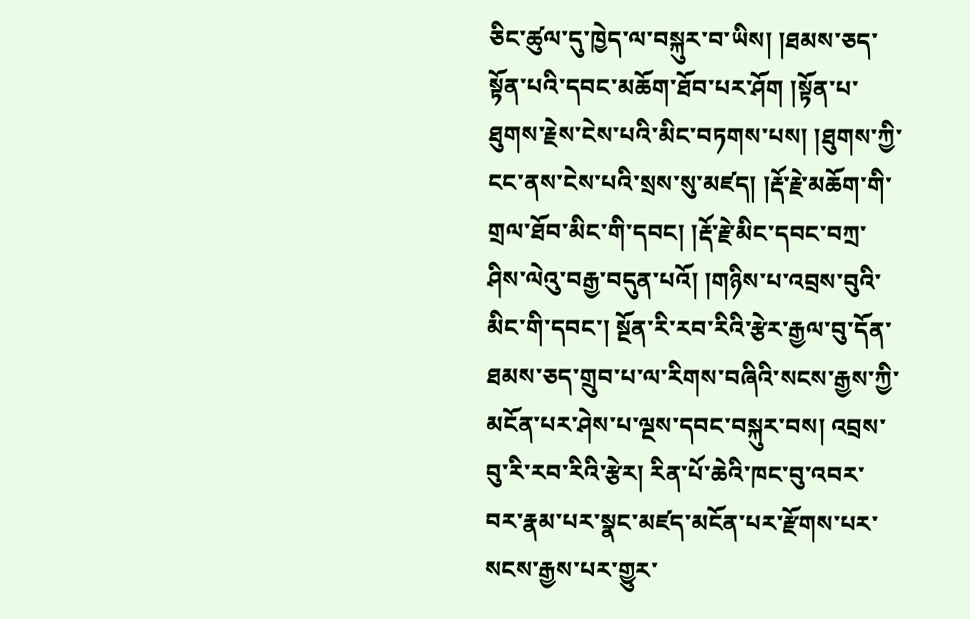ཅིང་ཚུལ་དུ་ཁྱེད་ལ་བསྐུར་བ་ཡིས། །ཐམས་ཅད་སྟོན་པའི་དབང་མཆོག་ཐོབ་པར་ཤོག །སྟོན་པ་ཐུགས་རྗེས་ངེས་པའི་མིང་བཏགས་པས། །ཐུགས་ཀྱི་ངང་ནས་ངེས་པའི་སྲས་སུ་མཛད། །རྡོ་རྗེ་མཆོག་གི་གྲལ་ཐོབ་མིང་གི་དབང། །རྡོ་རྗེ་མིང་དབང་བཀྲ་ཤིས་ལེའུ་བརྒྱ་བདུན་པའོ། །གཉིས་པ་འབྲས་བུའི་མིང་གི་དབང་། སྔོན་རི་རབ་རིའི་རྩེར་རྒྱལ་བུ་དོན་ཐམས་ཅད་གྲུབ་པ་ལ་རིགས་བཞིའི་སངས་རྒྱས་ཀྱི་མངོན་པར་ཤེས་པ་ལྔས་དབང་བསྐུར་བས། འབྲས་བུ་རི་རབ་རིའི་རྩེར། རིན་པོ་ཆེའི་ཁང་བུ་འབར་བར་རྣམ་པར་སྣང་མཛད་མངོན་པར་རྫོགས་པར་སངས་རྒྱས་པར་གྱུར་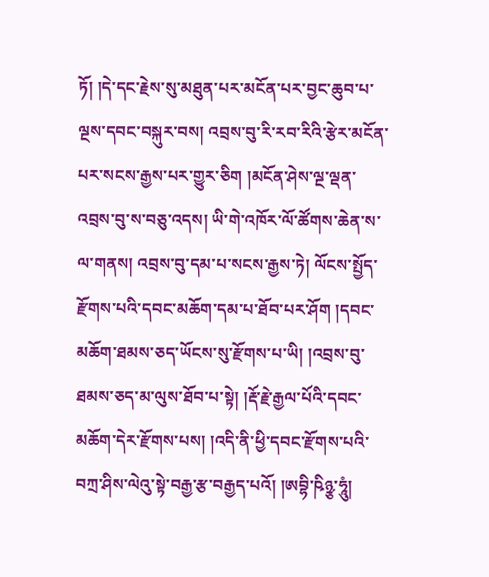ཏོ། །དེ་དང་རྗེས་སུ་མཐུན་པར་མངོན་པར་བྱང་ཆུབ་པ་ལྔས་དབང་བསྐུར་བས། འབྲས་བུ་རི་རབ་རིའི་རྩེར་མངོན་པར་སངས་རྒྱས་པར་གྱུར་ཅིག །མངོན་ཤེས་ལྔ་ལྡན་འབྲས་བུ་ས་བཅུ་འདས། ཡི་གེ་འཁོར་ལོ་ཚོགས་ཆེན་ས་ལ་གནས། འབྲས་བུ་དམ་པ་སངས་རྒྱས་ཏེ། ལོངས་སྤྱོད་རྫོགས་པའི་དབང་མཆོག་དམ་པ་ཐོབ་པར་ཤོག །དབང་མཆོག་ཐམས་ཅད་ཡོངས་སུ་རྫོགས་པ་ཡི། །འབྲས་བུ་ཐམས་ཅད་མ་ལུས་ཐོབ་པ་སྟེ། །རྡོ་རྗེ་རྒྱལ་པོའི་དབང་མཆོག་དེར་རྫོགས་པས། །འདི་ནི་ཕྱི་དབང་རྫོགས་པའི་བཀྲ་ཤིས་ལེའུ་སྟེ་བརྒྱ་རྩ་བརྒྱད་པའོ། །ཨབྷི་ཥིཉྩ་ཧཱུཾ།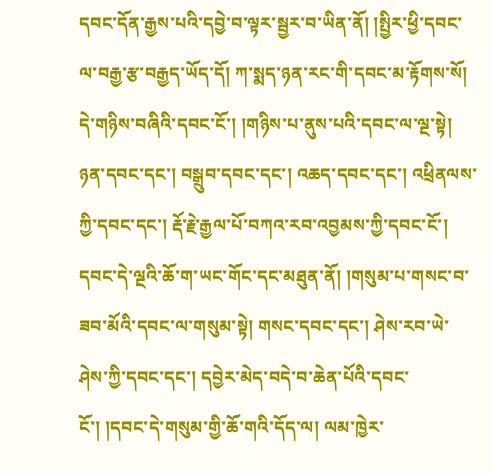དབང་དོན་རྒྱས་པའི་དབྱེ་བ་ལྟར་སྦྱར་བ་ཡིན་ནོ། །སྤྱིར་ཕྱི་དབང་ལ་བརྒྱ་རྩ་བརྒྱད་ཡོད་དོ། ཀ་སྨད་ཉན་རང་གི་དབང་མ་རྟོགས་སོ། དེ་གཉིས་བཞིའི་དབང་ངོ་། །གཉིས་པ་ནུས་པའི་དབང་ལ་ལྔ་སྟེ། ཉན་དབང་དང་། བསྒྲུབ་དབང་དང་། འཆད་དབང་དང་། འཕྲིནལས་ཀྱི་དབང་དང་། རྡོ་རྗེ་རྒྱལ་པོ་བཀའ་རབ་འབྱམས་ཀྱི་དབང་ངོ་། དབང་དེ་ལྔའི་ཆོ་ག་ཡང་གོང་དང་མཐུན་ནོ། །གསུམ་པ་གསང་བ་ཟབ་མོའི་དབང་ལ་གསུམ་སྟེ། གསང་དབང་དང་། ཤེས་རབ་ཡེ་ཤེས་ཀྱི་དབང་དང་། དབྱེར་མེད་བདེ་བ་ཆེན་པོའི་དབང་ངོ་། །དབང་དེ་གསུམ་གྱི་ཆོ་གའི་དོད་ལ། ལམ་ཁྱེར་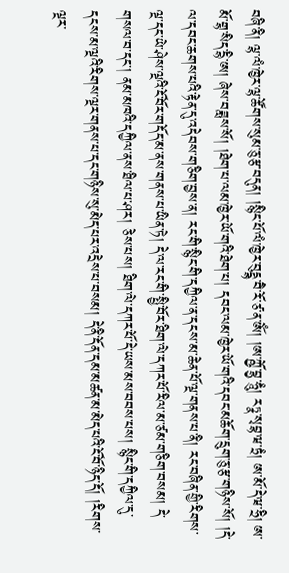བཞི་ནི། ལྷ་ལཾ་ཁྱེར་ལྷ་ཚོགས་སུམ་ཅུ་རྩ་བདུན། །སྙིང་པོ་ལཾ་ཁྱེར་བུདྡྷ་བཻ་རོ་ཙ་ན་ༀ། །ཨ་ཀྵྱོ་བྷྱ་ཧཱུཾ། རཏྣ་སྭབྷ་ཝ་ཏྲཾ། ཨ་མོ་དེ་ཝ་ཧྲི། ཨ་མོ་གྷ་སིད་དྷི་ཨ། ཞེས་བཟླས་སོ། །ཐེག་པ་ལམ་ཁྱེར་ཡོ་གའི་ཐེག་པ། དབང་ལམ་ཁྱེར་ཡོ་གའི་དབང་མཆོག་དྲུག་ཅུ་རྩ་གཉིས་སོ། །དེ་ལ་དབང་ཆགས་པའི་རྟེན་དུ་འདེབས་གཅིག་བྱས་ན། རང་གི་སྙིང་གི་དཀྱིལ་ན་དངས་མ་ཆེན་པོ་ལྔ་གནས་པ་ནི། རང་བཞིན་གྱི་རིགས་ལྔ་དང་ཡེ་ཤེས་ལྔའི་ངོ་བོར་གདོད་མ་ནས་གནས་པ་ཡིན་ཏེ། དེ་ལ་རང་གི་སྤྱི་བོར་ཐིག་ལེ་དཀར་པོ་རིལ་མ་ཙམ་གཅིག་བསམ། དེ་གསལ་བ་དང་། ནམ་མཁའི་དཀྱིལ་ནས་ཐིལ་པ་ཤར། ཅེས་པས། ཐིག་ལེ་དཀར་པོ་དེ་ཡས་མས་བབས་པས། སྙིང་གི་དཀྱིལ་དུ་དངས་མ་ལྔའི་རིགས་ལྔར་གནས་པ་དང་གཉིས་སུ་མེད་པར་འདྲེས་པ་བསམ། དེ་ནི་དོན་དམ་མཚན་མ་མེད་པའི་ངོ་བོ་ཉིད་དོ། །རིགས་ལྔར་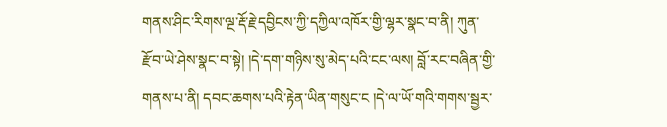གནས་ཤིང་རིགས་ལྔ་རྡོ་རྗེ་དབྱིངས་ཀྱི་དཀྱིལ་འཁོར་གྱི་ལྷར་སྣང་བ་ནི། ཀུན་རྫོབ་ཡེ་ཤེས་སྣང་བ་སྟེ། །དེ་དག་གཉིས་སུ་མེད་པའི་ངང་ལས། བློ་རང་བཞིན་གྱི་གནས་པ་ནི། དབང་ཆགས་པའི་རྟེན་ཡིན་གསུང་ང །དེ་ལ་ཡོ་གའི་གགས་སྦྱར་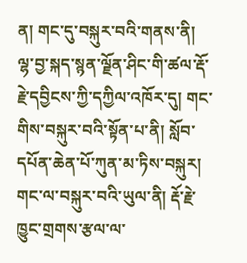ན། གང་དུ་བསྐུར་བའི་གནས་ནི། ལྷ་བྱ་སྐད་སྙན་ལྗོན་ཤིང་གི་ཚལ་རྡོ་རྗེ་དབྱིངས་ཀྱི་དཀྱིལ་འཁོར་དུ། གང་གིས་བསྐུར་བའི་སྟོན་པ་ནི། སློབ་དཔོན་ཆེན་པོ་ཀུན་མ་ཏིས་བསྐུར། གང་ལ་བསྐུར་བའི་ཡུལ་ནི། རྡོ་རྗེ་ཁྱུང་གྲགས་རྩལ་ལ་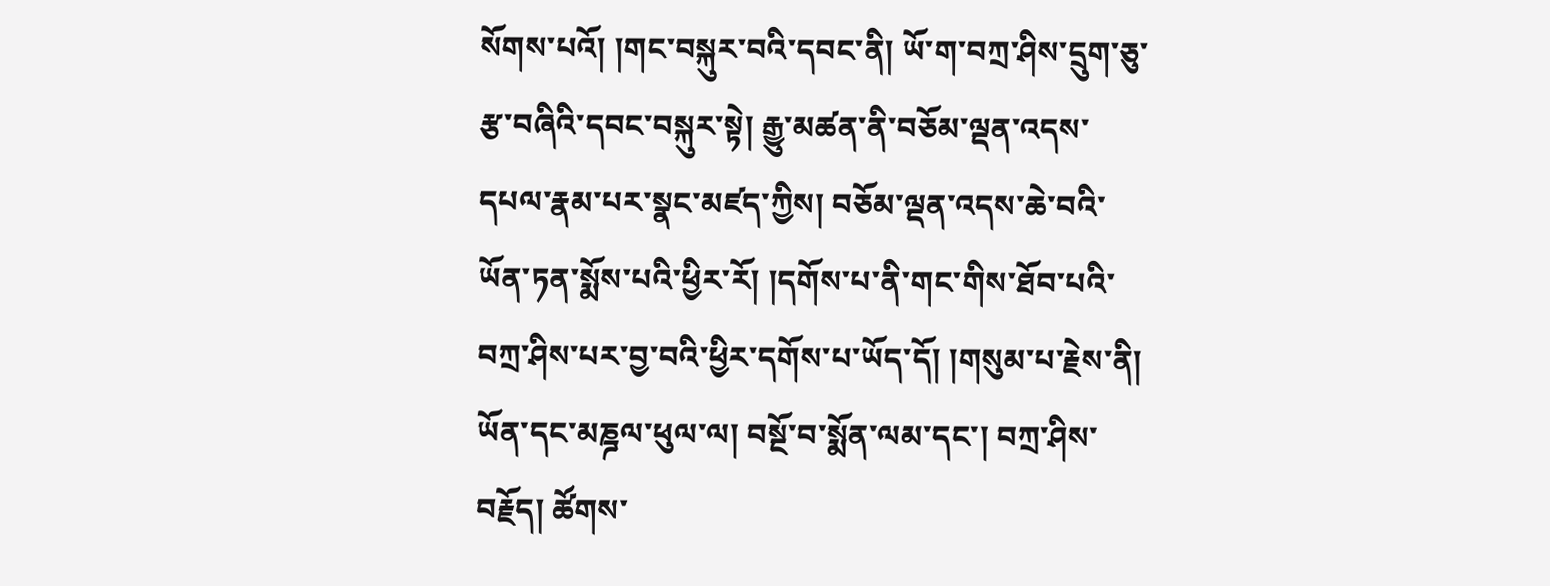སོགས་པའོ། །གང་བསྐུར་བའི་དབང་ནི། ཡོ་ག་བཀྲ་ཤིས་དྲུག་ཅུ་རྩ་བཞིའི་དབང་བསྐུར་སྟེ། རྒྱུ་མཚན་ནི་བཅོམ་ལྡན་འདས་དཔལ་རྣམ་པར་སྣང་མཛད་ཀྱིས། བཅོམ་ལྡན་འདས་ཆེ་བའི་ཡོན་ཏན་སྨོས་པའི་ཕྱིར་རོ། །དགོས་པ་ནི་གང་གིས་ཐོབ་པའི་བཀྲ་ཤིས་པར་བྱ་བའི་ཕྱིར་དགོས་པ་ཡོད་དོ། །གསུམ་པ་རྗེས་ནི། ཡོན་དང་མཎྜལ་ཕུལ་ལ། བསྔོ་བ་སྨོན་ལམ་དང་། བཀྲ་ཤིས་བརྗོད། ཚོགས་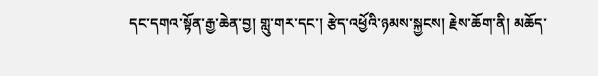དང་དགའ་སྟོན་རྒྱ་ཆེན་བྱ། གླུ་གར་དང་། རྩེད་འཕྱོའི་ཉམས་སྐྱངས། རྗེས་ཆོག་ནི། མཆོད་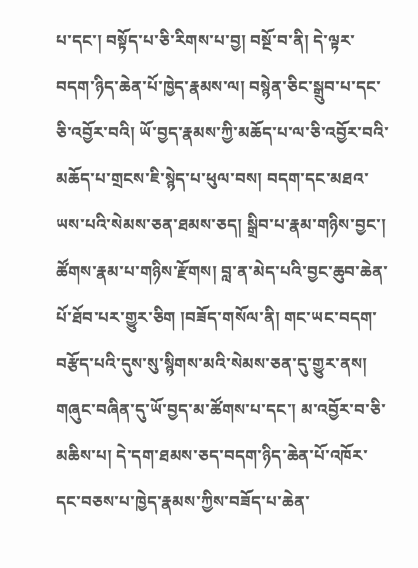པ་དང་། བསྟོད་པ་ཅི་རིགས་པ་བྱ། བསྔོ་བ་ནི། དེ་ལྟར་བདག་ཉིད་ཆེན་པོ་ཁྱེད་རྣམས་ལ། བསྙེན་ཅིང་སྒྲུབ་པ་དང་ཅི་འབྱོར་བའི། ཡོ་བྱད་རྣམས་ཀྱི་མཆོད་པ་ལ་ཅི་འབྱོར་བའི་མཆོད་པ་གྲངས་ཇི་སྙེད་པ་ཕུལ་བས། བདག་དང་མཐའ་ཡས་པའི་སེམས་ཅན་ཐམས་ཅད། སྒྲིབ་པ་རྣམ་གཉིས་བྱང་། ཚོགས་རྣམ་པ་གཉིས་རྫོགས། བླ་ན་མེད་པའི་བྱང་ཆུབ་ཆེན་པོ་ཐོབ་པར་གྱུར་ཅིག །བཟོད་གསོལ་ནི། གང་ཡང་བདག་བརྩོད་པའི་དུས་སུ་སྙིགས་མའི་སེམས་ཅན་དུ་གྱུར་ནས། གཞུང་བཞིན་དུ་ཡོ་བྱད་མ་ཚོགས་པ་དང་། མ་འབྱོར་བ་ཅི་མཆིས་པ། དེ་དག་ཐམས་ཅད་བདག་ཉིད་ཆེན་པོ་འཁོར་དང་བཅས་པ་ཁྱེད་རྣམས་ཀྱིས་བཟོད་པ་ཆེན་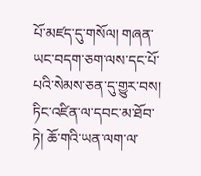པོ་མཛད་དུ་གསོལ། གཞན་ཡང་བདག་ཅག་ལས་དང་པོ་པའི་སེམས་ཅན་དུ་གྱུར་བས། ཏིང་འཛིན་ལ་དབང་མ་ཐོབ་ཏེ། ཆོ་གའི་ཡན་ལག་ལ་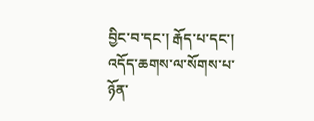བྱིང་བ་དང་། རྒོད་པ་དང་། འདོད་ཆགས་ལ་སོགས་པ་ཉོན་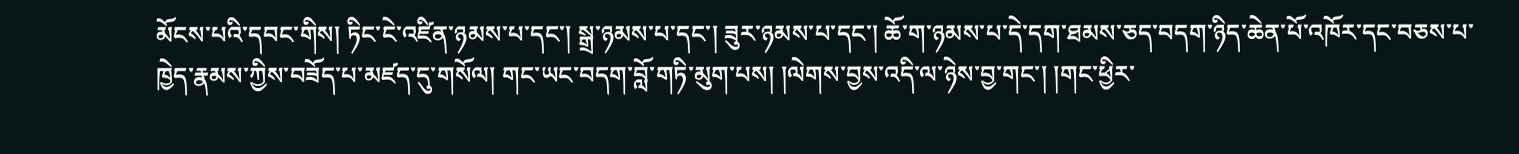མོངས་པའི་དབང་གིས། ཏིང་ངེ་འཛིན་ཉམས་པ་དང་། སྒྲ་ཉམས་པ་དང་། ཟུར་ཉམས་པ་དང་། ཆོ་ག་ཉམས་པ་དེ་དག་ཐམས་ཅད་བདག་ཉིད་ཆེན་པོ་འཁོར་དང་བཅས་པ་ཁྱེད་རྣམས་ཀྱིས་བཟོད་པ་མཛད་དུ་གསོལ། གང་ཡང་བདག་བློ་གཏི་མུག་པས། །ལེགས་བྱས་འདི་ལ་ཉེས་བྱ་གང་། །གང་ཕྱིར་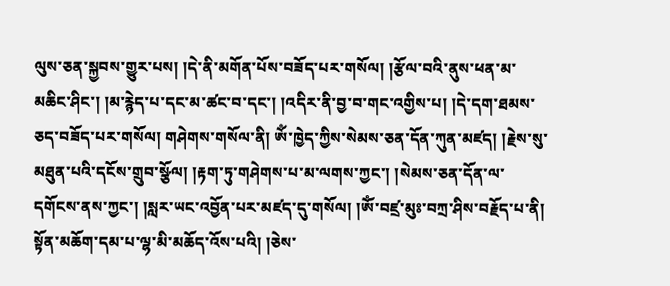ལུས་ཅན་སྐྱབས་གྱུར་པས། །དེ་ནི་མགོན་པོས་བཟོད་པར་གསོལ། །རྩོལ་བའི་ནུས་ཕན་མ་མཆིང་ཤིང་། །མ་རྙེད་པ་དང་མ་ཚང་བ་དང་། །འདིར་ནི་བྱ་བ་གང་འགྱིས་པ། །དེ་དག་ཐམས་ཅད་བཟོད་པར་གསོལ། གཤེགས་གསོལ་ནི། ༀ་ཁྱེད་ཀྱིས་སེམས་ཅན་དོན་ཀུན་མཛད། །རྗེས་སུ་མཐུན་པའི་དངོས་གྲུབ་སྩོལ། །རྟག་ཏུ་གཤེགས་པ་མ་ལགས་ཀྱང་། །སེམས་ཅན་དོན་ལ་དགོངས་ནས་ཀྱང་། །སླར་ཡང་འབྱོན་པར་མཛད་དུ་གསོལ། །ༀ་བཛྲ་མུཿ་བཀྲ་ཤིས་བརྗོད་པ་ནི། སྟོན་མཆོག་དམ་པ་ལྷ་མི་མཆོད་འོས་པའི། །ཅེས་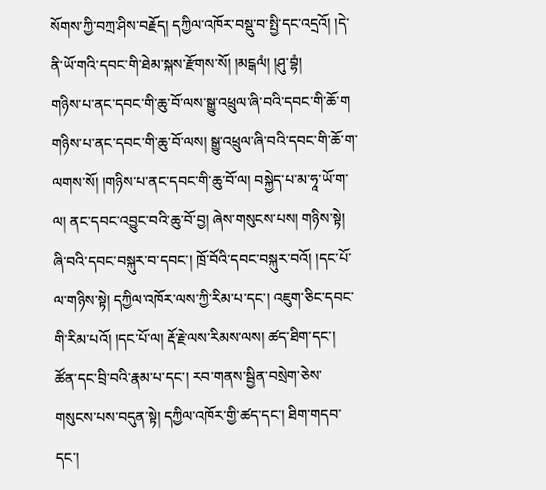སོགས་ཀྱི་བཀྲ་ཤིས་བརྗོད། དཀྱིལ་འཁོར་བསྡུ་བ་སྤྱི་དང་འདྲའོ། །དེ་ནི་ཡོ་གའི་དབང་གི་ཐེམ་སྐས་རྫོགས་སོ། །མངྒལཾ། །ཤུ་བྷཾ།
གཉིས་པ་ནང་དབང་གི་ཆུ་བོ་ལས་སྒྱུ་འཕྲུལ་ཞི་བའི་དབང་གི་ཆོ་ག
གཉིས་པ་ནང་དབང་གི་ཆུ་བོ་ལས། སྒྱུ་འཕྲུལ་ཞི་བའི་དབང་གི་ཆོ་ག་ལགས་སོ། །གཉིས་པ་ནང་དབང་གི་ཆུ་བོ་ལ། བསྐྱེད་པ་མ་ཧཱ་ཡོ་ག་ལ། ནང་དབང་འབྱུང་བའི་ཆུ་བོ་བྱ། ཞེས་གསུངས་པས། གཉིས་སྟེ། ཞི་བའི་དབང་བསྐུར་བ་དབང་། ཁྲོ་བོའི་དབང་བསྐུར་བའོ། །དང་པོ་ལ་གཉིས་སྟེ། དཀྱིལ་འཁོར་ལས་ཀྱི་རིམ་པ་དང་། འཇུག་ཅིང་དབང་གི་རིམ་པའོ། །དང་པོ་ལ། རྡོ་རྗེ་ལས་རིམས་ལས། ཚད་ཐིག་དང་། ཚོན་དང་བྲི་བའི་རྣམ་པ་དང་། རབ་གནས་སྦྱིན་བསྲེག་ཅེས་གསུངས་པས་བདུན་སྟེ། དཀྱིལ་འཁོར་གྱི་ཚད་དང་། ཐིག་གདབ་དང་།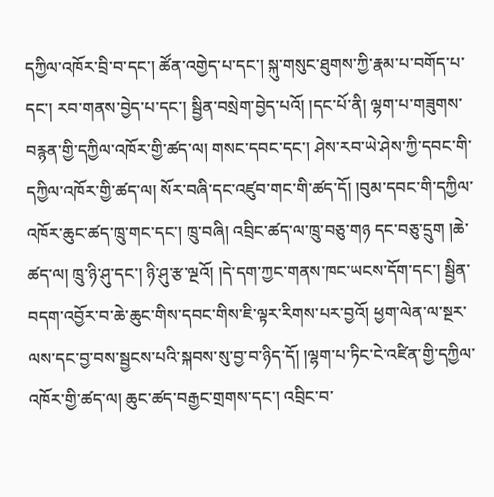དཀྱིལ་འཁོར་བྲི་བ་དང་། ཚོན་འགྱེད་པ་དང་། སྐུ་གསུང་ཐུགས་ཀྱི་རྣམ་པ་བགོད་པ་དང་། རབ་གནས་བྱེད་པ་དང་། སྦྱིན་བསྲེག་བྱེད་པའོ། །དང་པོ་ནི། ལྷག་པ་གཟུགས་བརྙན་གྱི་དཀྱིལ་འཁོར་གྱི་ཚད་ལ། གསང་དབང་དང་། ཤེས་རབ་ཡེ་ཤེས་ཀྱི་དབང་གི་དཀྱིལ་འཁོར་གྱི་ཚད་ལ། སོར་བཞི་དང་འཛུབ་གང་གི་ཚད་དོ། །བུམ་དབང་གི་དཀྱིལ་འཁོར་ཆུང་ཚད་ཁྲུ་གང་དང་། ཁྲུ་བཞི། འབྲིང་ཚད་ལ་ཁྲུ་བཅུ་གཉ དང་བཅུ་དྲུག །ཆེ་ཚད་ལ། ཁྲུ་ཉི་ཤུ་དང་། ཉི་ཤུ་རྩ་ལྔའོ། །དེ་དག་ཀྱང་གནས་ཁང་ཡངས་དོག་དང་། སྦྱིན་བདག་འབྱོར་བ་ཆེ་ཆུང་གིས་དབང་གིས་ཇི་ལྟར་རིགས་པར་བྱའོ། ཕྱག་ལེན་ལ་སྔར་ལས་དང་བྱ་བས་སྦྱངས་པའི་སྐབས་སུ་བྱ་བ་ཉིད་དོ། །ལྷག་པ་ཏིང་ངེ་འཛིན་གྱི་དཀྱིལ་འཁོར་གྱི་ཚད་ལ། ཆུང་ཚད་བརྒྱང་གྲགས་དང་། འབྲིང་བ་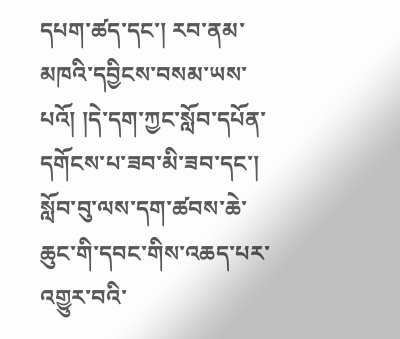དཔག་ཚད་དང་། རབ་ནམ་མཁའི་དབྱིངས་བསམ་ཡས་པའོ། །དེ་དག་ཀྱང་སློབ་དཔོན་དགོངས་པ་ཟབ་མི་ཟབ་དང་། སློབ་བུ་ལས་དག་ཚབས་ཆེ་ཆུང་གི་དབང་གིས་འཆད་པར་འགྱུར་བའི་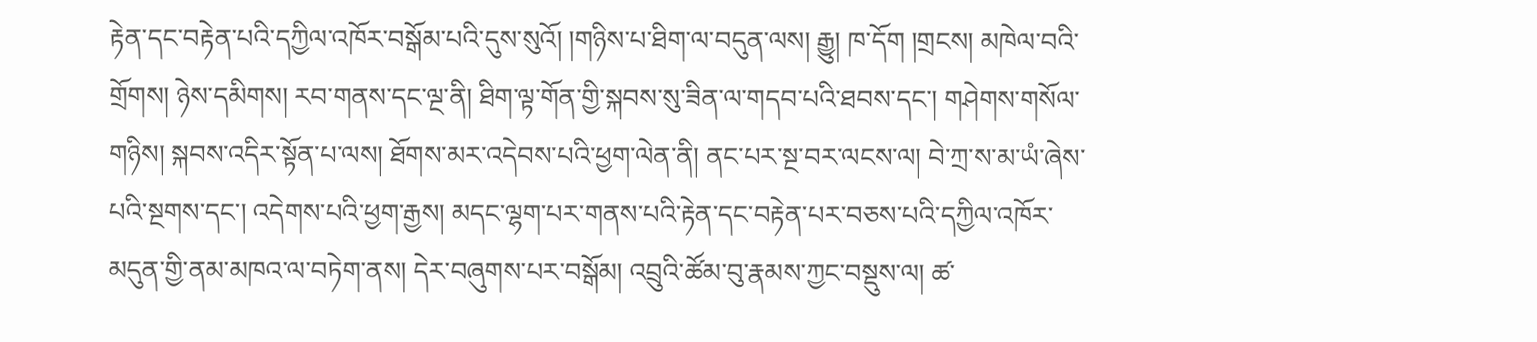རྟེན་དང་བརྟེན་པའི་དཀྱིལ་འཁོར་བསྒོམ་པའི་དུས་སུའོ། །གཉིས་པ་ཐིག་ལ་བདུན་ལས། རྒྱུ། ཁ་དོག །གྲངས། མཁེལ་བའི་གྲོགས། ཉེས་དམིགས། རབ་གནས་དང་ལྔ་ནི། ཐིག་ལྟ་གོན་གྱི་སྐབས་སུ་ཟིན་ལ་གདབ་པའི་ཐབས་དང་། གཤེགས་གསོལ་གཉིས། སྐབས་འདིར་སྟོན་པ་ལས། ཐོགས་མར་འདེབས་པའི་ཕྱག་ལེན་ནི། ནང་པར་སྔ་བར་ལངས་ལ། བེ་ཀྲ་ས་མ་ཡཾ་ཞེས་པའི་སྔགས་དང་། འདེགས་པའི་ཕྱག་རྒྱས། མདང་ལྷག་པར་གནས་པའི་རྟེན་དང་བརྟེན་པར་བཅས་པའི་དཀྱིལ་འཁོར་མདུན་གྱི་ནམ་མཁའ་ལ་བཏེག་ནས། དེར་བཞུགས་པར་བསྒོམ། འབྲུའི་ཚོམ་བུ་རྣམས་ཀྱང་བསྡུས་ལ། ཚ་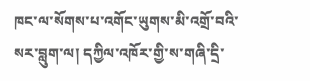ཁང་ལ་སོགས་པ་འགོང་ཡུགས་མི་འགྲོ་བའི་སར་བླུག་ལ། དཀྱིལ་འཁོར་གྱི་ས་གཞི་དྲི་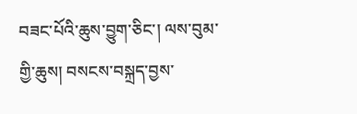བཟང་པོའི་ཆུས་བྱུག་ཅིང་། ལས་བུམ་གྱི་ཆུས། བསངས་བསྐྲད་བྱས་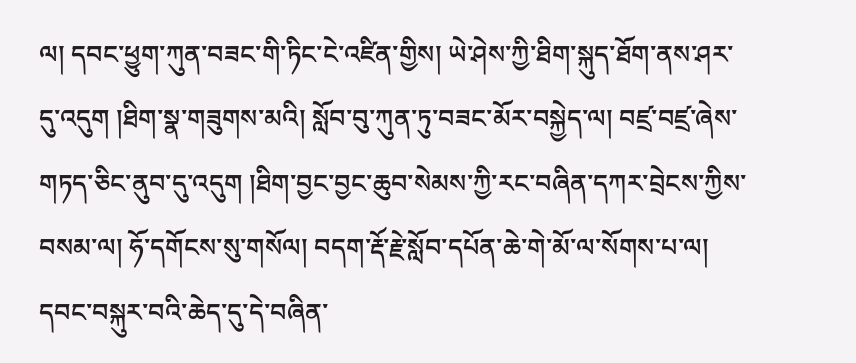ལ། དབང་ཕྱུག་ཀུན་བཟང་གི་ཏིང་ངེ་འཛིན་གྱིས། ཡེ་ཤེས་ཀྱི་ཐིག་སྐུད་ཐོག་ནས་ཤར་དུ་འདུག །ཐིག་སྣ་གཟུགས་མའི། སློབ་བུ་ཀུན་ཏུ་བཟང་མོར་བསྐྱེད་ལ། བཛྲ་བཛྲ་ཞེས་གཏད་ཅིང་ནུབ་དུ་འདུག །ཐིག་བྱང་བྱང་ཆུབ་སེམས་ཀྱི་རང་བཞིན་དཀར་བྲེངས་ཀྱིས་བསམ་ལ། ཧོ་དགོངས་སུ་གསོལ། བདག་རྡོ་རྗེ་སློབ་དཔོན་ཆེ་གེ་མོ་ལ་སོགས་པ་ལ། དབང་བསྐུར་བའི་ཆེད་དུ་དེ་བཞིན་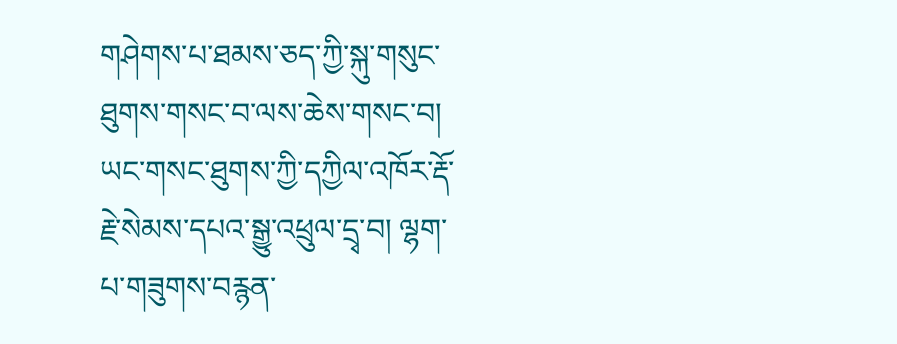གཤེགས་པ་ཐམས་ཅད་ཀྱི་སྐུ་གསུང་ཐུགས་གསང་བ་ལས་ཆེས་གསང་བ། ཡང་གསང་ཐུགས་ཀྱི་དཀྱིལ་འཁོར་རྡོ་རྗེ་སེམས་དཔའ་སྒྱུ་འཕྲུལ་དྲྭ་བ། ལྷག་པ་གཟུགས་བརྙན་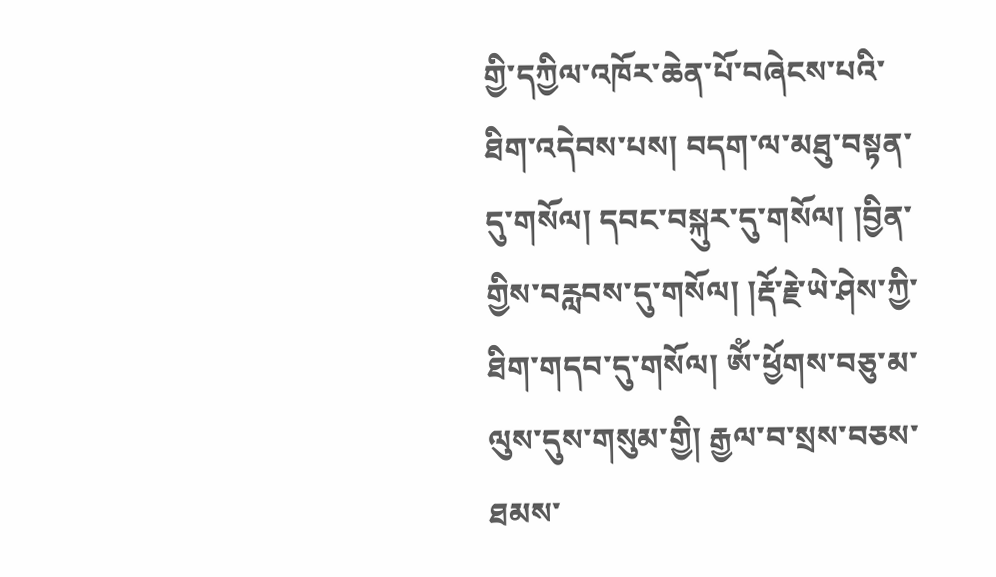གྱི་དཀྱིལ་འཁོར་ཆེན་པོ་བཞེངས་པའི་ཐིག་འདེབས་པས། བདག་ལ་མཐུ་བསྟན་དུ་གསོལ། དབང་བསྐུར་དུ་གསོལ། །བྱིན་གྱིས་བརླབས་དུ་གསོལ། །རྡོ་རྗེ་ཡེ་ཤེས་ཀྱི་ཐིག་གདབ་དུ་གསོལ། ༀ་ཕྱོགས་བཅུ་མ་ལུས་དུས་གསུམ་གྱི། རྒྱལ་བ་སྲས་བཅས་ཐམས་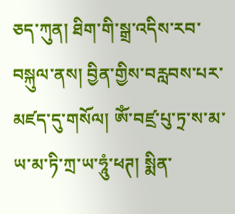ཅད་ཀུན། ཐིག་གི་སྒྲ་འདིས་རབ་བསྐུལ་ནས། བྱིན་གྱིས་བརླབས་པར་མཛད་དུ་གསོལ། ༀ་བཛྲ་པུ་ཏྲ་ས་མ་ཡ་མ་ཏི་ཀྲ་ཡ་ཧཱུཾ་ཕཊ། སྨིན་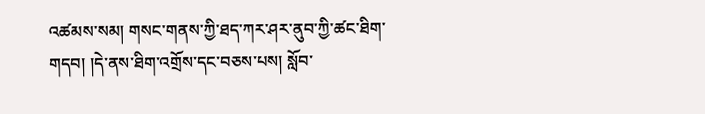འཚམས་སམ། གསང་གནས་ཀྱི་ཐད་ཀར་ཤར་ནུབ་ཀྱི་ཚང་ཐིག་གདབ། །དེ་ནས་ཐིག་འགྲོས་དང་བཅས་པས། སློབ་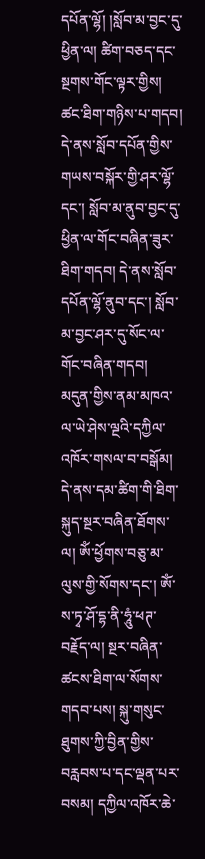དཔོན་ལྷོ། །སློབ་མ་བྱང་དུ་ཕྱིན་ལ། ཚིག་བཅད་དང་སྔགས་གོང་ལྟར་གྱིས། ཚང་ཐིག་གཉིས་པ་གདབ། དེ་ནས་སློབ་དཔོན་གྱིས་གཡས་བསྐོར་གྱི་ཤར་ལྷོ་དང་། སློབ་མ་ནུབ་བྱང་དུ་ཕྱིན་ལ་གོང་བཞིན་ཟུར་ཐིག་གདབ། དེ་ནས་སློབ་དཔོན་ལྷོ་ནུབ་དང་། སློབ་མ་བྱང་ཤར་དུ་སོང་ལ་གོང་བཞིན་གདབ། མདུན་གྱིས་ནམ་མཁའ་ལ་ཡེ་ཤེས་ལྔའི་དཀྱིལ་འཁོར་གསལ་བ་བསྒོམ། དེ་ནས་དམ་ཚིག་གི་ཐིག་སྐུད་སྔར་བཞིན་ཐོགས་ལ། ༀ་ཕྱོགས་བཅུ་མ་ལུས་གྱི་སོགས་དང་། ༀ་ས་ཏྭ་ཤོ་དྷ་ནི་ཧཱུཾ་ཕཊ་བརྗོད་ལ། སྔར་བཞིན་ཚངས་ཐིག་ལ་སོགས་གདབ་པས། སྐུ་གསུང་ཐུགས་ཀྱི་བྱིན་གྱིས་བརླབས་པ་དང་ལྡན་པར་བསམ། དཀྱིལ་འཁོར་ཆེ་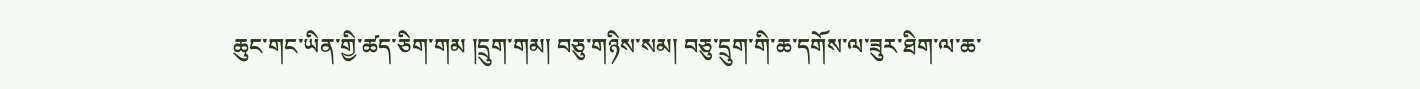ཆུང་གང་ཡིན་གྱི་ཚད་ཅིག་གམ །དྲུག་གམ། བཅུ་གཉིས་སམ། བཅུ་དྲུག་གི་ཆ་དགོས་ལ་ཟུར་ཐིག་ལ་ཆ་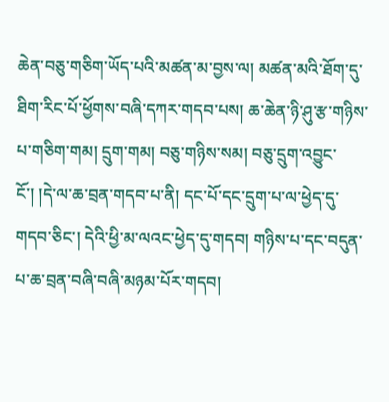ཆེན་བཅུ་གཅིག་ཡོད་པའི་མཚན་མ་བྱས་ལ། མཚན་མའི་ཐོག་དུ་ཐིག་རིང་པོ་ཕྱོགས་བཞི་དཀར་གདབ་པས། ཆ་ཆེན་ཉི་ཤུ་རྩ་གཉིས་པ་གཅིག་གམ། དྲུག་གམ། བཅུ་གཉིས་སམ། བཅུ་དྲུག་འབྱུང་ངོ་། །དེ་ལ་ཆ་བྲན་གདབ་པ་ནི། དང་པོ་དང་དྲུག་པ་ལ་ཕྱེད་དུ་གདབ་ཅིང་། དེའི་ཕྱི་མ་ལའང་ཕྱེད་དུ་གདབ། གཉིས་པ་དང་བདུན་པ་ཆ་བྲན་བཞི་བཞི་མཉམ་པོར་གདབ།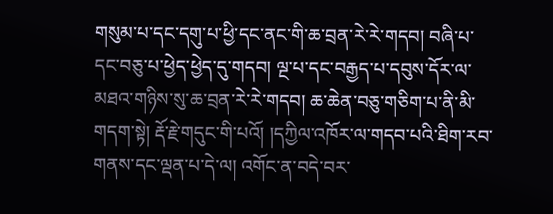གསུམ་པ་དང་དགུ་པ་ཕྱི་དང་ནང་གི་ཆ་བྲན་རེ་རེ་གདབ། བཞི་པ་དང་བཅུ་པ་ཕྱེད་ཕྱེད་དུ་གདབ། ལྔ་པ་དང་བརྒྱད་པ་དབུས་དོར་ལ་མཐའ་གཉིས་སུ་ཆ་བྲན་རེ་རེ་གདབ། ཆ་ཆེན་བཅུ་གཅིག་པ་ནི་མི་གདག་སྟེ། རྡོ་རྗེ་གདུང་གི་པའོ། །དཀྱིལ་འཁོར་ལ་གདབ་པའི་ཐིག་རབ་གནས་དང་ལྡན་པ་དེ་ལ། འགོང་ན་བདེ་བར་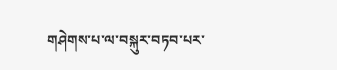གཤེགས་པ་ལ་བསྐུར་བཏབ་པར་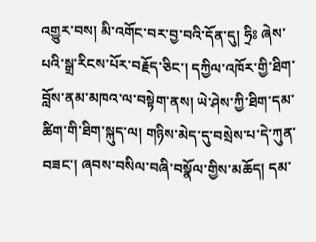འགྱུར་བས། མི་འགོང་བར་བྱ་བའི་དོན་དུ། ཧྲིཿ ཞེས་པའི་སྒྲ་རིངས་པོར་བརྗོད་ཅིང་། དཀྱིལ་འཁོར་གྱི་ཐིག་བློས་ནམ་མཁའ་ལ་བསྟེག་ནས། ཡེ་ཤེས་ཀྱི་ཐིག་དམ་ཚིག་གི་ཐིག་སྐུད་ལ། གཉིས་མེད་དུ་བསྲེས་པ་དེ་ཀུན་བཟང་། ཞབས་བསིལ་བཞི་བསྣོལ་གྱིས་མཆོད། དམ་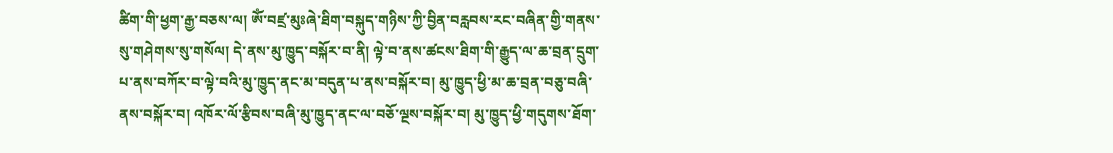ཚིག་གི་ཕྱག་རྒྱ་བཅས་ལ། ༀ་བཛྲ་མུཿཞེ་ཐིག་བསྐུད་གཉིས་ཀྱི་བྱིན་བརླབས་རང་བཞིན་གྱི་གནས་སུ་གཤེགས་སུ་གསོལ། དེ་ནས་མུ་ཁྱུད་བསྐོར་བ་ནི། ལྟེ་བ་ནས་ཚངས་ཐིག་གི་རྒྱུད་ལ་ཆ་བྲན་དྲུག་པ་ནས་བཀོར་བ་ལྟེ་བའི་མུ་ཁྱུད་ནང་མ་བདུན་པ་ནས་བསྐོར་བ། མུ་ཁྱུད་ཕྱི་མ་ཆ་བྲན་བཅུ་བཞི་ནས་བསྐོར་བ། འཁོར་ལོ་རྩིབས་བཞི་མུ་ཁྱུད་ནང་ལ་བཅོ་ལྔས་བསྐོར་བ། མུ་ཁྱུད་ཕྱི་གདུགས་ཐོག་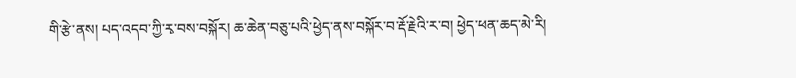གི་རྩེ་ནས། པད་འདབ་ཀྱི་རྭ་བས་བསྐོར། ཆ་ཆེན་བཅུ་པའི་ཕྱེད་ནས་བསྐོར་བ་རྡོ་རྗེའི་ར་བ། ཕྱེད་ཕན་ཆད་མེ་རི།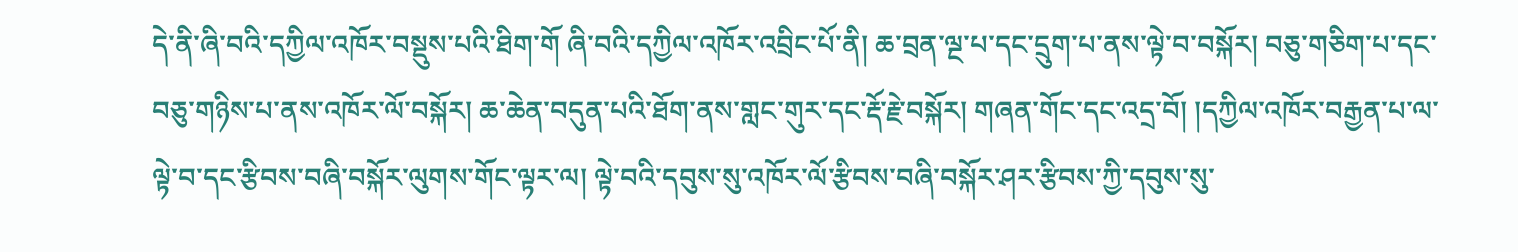དེ་ནི་ཞི་བའི་དཀྱིལ་འཁོར་བསྡུས་པའི་ཐིག་གོ ཞི་བའི་དཀྱིལ་འཁོར་འབྲིང་པོ་ནི། ཆ་བྲན་ལྔ་པ་དང་དྲུག་པ་ནས་ལྟེ་བ་བསྐོར། བཅུ་གཅིག་པ་དང་བཅུ་གཉིས་པ་ནས་འཁོར་ལོ་བསྐོར། ཆ་ཆེན་བདུན་པའི་ཐོག་ནས་གླང་གུར་དང་རྡོ་རྗེ་བསྐོར། གཞན་གོང་དང་འདྲ་བོ། །དཀྱིལ་འཁོར་བརྒྱན་པ་ལ་ལྟེ་བ་དང་རྩིབས་བཞི་བསྐོར་ལུགས་གོང་ལྟར་ལ། ལྟེ་བའི་དབུས་སུ་འཁོར་ལོ་རྩིབས་བཞི་བསྐོར་ཤར་རྩིབས་ཀྱི་དབུས་སུ་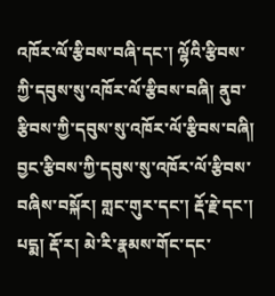འཁོར་ལོ་རྩིབས་བཞི་དང་། ལྷོའི་རྩིབས་ཀྱི་དབུས་སུ་འཁོར་ལོ་རྩིབས་བཞི། ནུབ་རྩིབས་ཀྱི་དབུས་སུ་འཁོར་ལོ་རྩིབས་བཞི། བྱང་རྩིབས་ཀྱི་དབུས་སུ་འཁོར་ལོ་རྩིབས་བཞིས་བསྐོར། གླང་གུར་དང་། རྡོ་རྗེ་དང་། པདྨ། རྡོ་ར། མེ་རི་རྣམས་གོང་དང་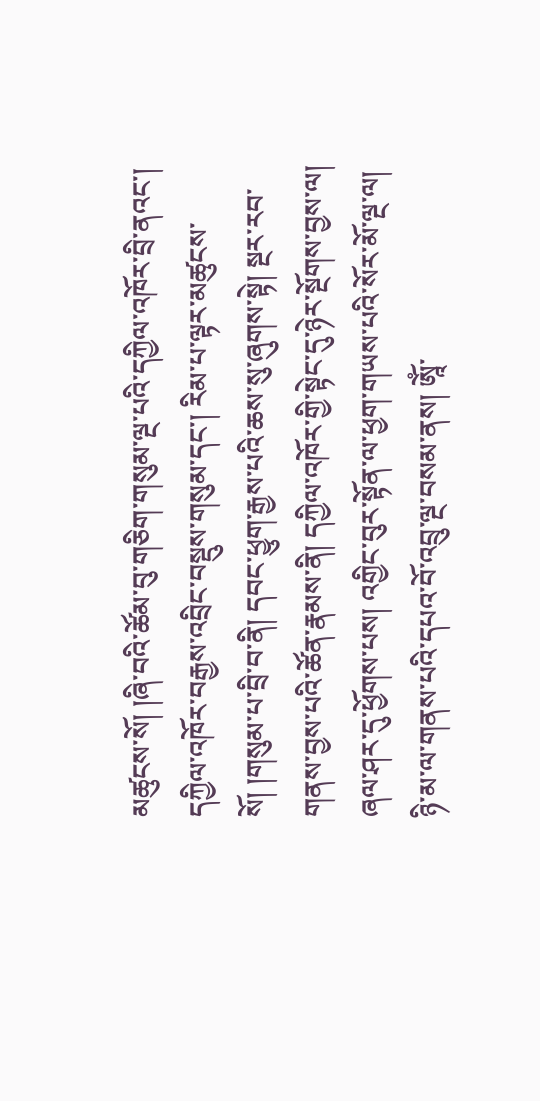མཚུངས་སོ། །ཞི་བའི་ཚོམ་བུ་གཅིག་གསུམ་ལྔ་པའི་དཀྱིལ་འཁོར་བྲི་ནའང་། དཀྱིལ་འཁོར་བརྒྱས་འབྲིང་བསྡུས་གསུམ་དང་། རིམ་པ་ལྟར་མཚུངས་སོ། །གསུམ་པ་བྲི་བ་ནི། དབང་ཕྱུག་རྒྱས་པའི་ཆས་སུ་ཞུགས་སྟེ། སྔར་རབ་གནས་བྱས་པའི་ཚོན་རྣམས་ནི། དཀྱིལ་འཁོར་གྱི་སྟེང་དུ་ཉེར་སྔོགས་བྱས་ལ། ཞལ་ཤར་དུ་ཕྱོགས་པས། འགྱིང་བུར་སྟོན་ལ་ཕྱག་གཡས་པའི་སོར་མོ་ལྔ་ལ། ཉི་མ་ལ་གནས་པའི་དཔའ་བོ་འབྲུ་ལྔ་བསམ་ནས། ཨཱོཾ་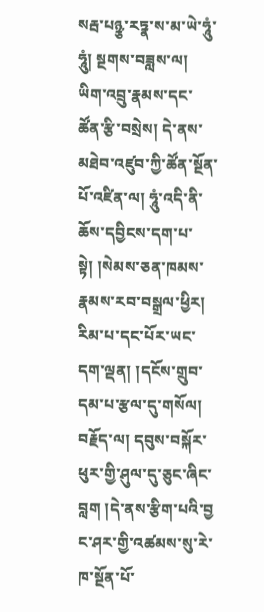སརྦ་པཉྩ་རཏྣ་ས་མ་ཡེ་ཧཱུཾ་ཧཱུཾ། སྔགས་བཟླས་ལ། ཡིག་འབྲུ་རྣམས་དང་ཚོན་རྩི་བསྲེས། དེ་ནས་མཐེབ་འཛུབ་ཀྱི་ཚོན་སྔོན་པོ་འཛིན་ལ། ཧཱུཾ་འདི་ནི་ཆོས་དབྱིངས་དག་པ་སྟེ། །སེམས་ཅན་ཁམས་རྣམས་རབ་བསྒྲལ་ཕྱིར། རིམ་པ་དང་པོར་ཡང་དག་ལྡན། །དངོས་གྲུབ་དམ་པ་རྩལ་དུ་གསོལ། བརྗོད་ལ། དབུས་བསྐོར་ཕུར་གྱི་ཤུལ་དུ་ཅུང་ཞིང་བླག །དེ་ནས་རྩིག་པའི་བྱ ང་ཤར་གྱི་འཚམས་སུ་རེ་ཁ་སྔོན་པོ་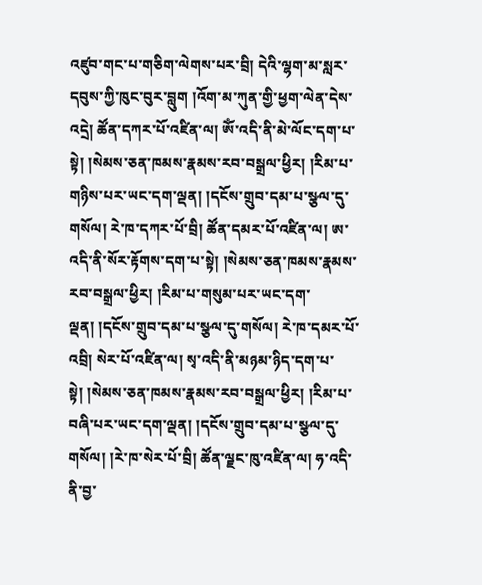འཛུབ་གང་པ་གཅིག་ལེགས་པར་བྲི། དེའི་ལྷག་མ་སླར་དབུས་ཀྱི་ཁུང་བུར་བླུག །འོག་མ་ཀུན་གྱི་ཕྱག་ལེན་དེས་འདྲེ། ཚོན་དཀར་པོ་འཛིན་ལ། ༀ་འདི་ནི་མེ་ལོང་དག་པ་སྟེ། །སེམས་ཅན་ཁམས་རྣམས་རབ་བསྒྲལ་ཕྱིར། །རིམ་པ་གཉིས་པར་ཡང་དག་ལྡན། །དངོས་གྲུབ་དམ་པ་སྩལ་དུ་གསོལ། རེ་ཁ་དཀར་པོ་བྲི། ཚོན་དམར་པོ་འཛིན་ལ། ཨ་འདི་ནི་སོར་རྟོགས་དག་པ་སྟེ། །སེམས་ཅན་ཁམས་རྣམས་རབ་བསྒྲལ་ཕྱིར། །རིམ་པ་གསུམ་པར་ཡང་དག་ལྡན། །དངོས་གྲུབ་དམ་པ་སྩལ་དུ་གསོལ། རེ་ཁ་དམར་པོ་འབྲི། སེར་པོ་འཛིན་ལ། སྭ་འདི་ནི་མཉམ་ཉིད་དག་པ་སྟེ། །སེམས་ཅན་ཁམས་རྣམས་རབ་བསྒྲལ་ཕྱིར། །རིམ་པ་བཞི་པར་ཡང་དག་ལྡན། །དངོས་གྲུབ་དམ་པ་སྩལ་དུ་གསོལ། །རེ་ཁ་སེར་པོ་བྲི། ཚོན་ལྗང་ཁུ་འཛིན་ལ། ཧ་འདི་ནི་བྱ་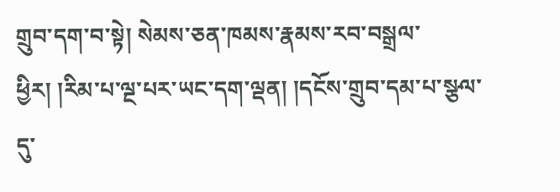གྲུབ་དག་བ་སྟེ། སེམས་ཅན་ཁམས་རྣམས་རབ་བསྒྲལ་ཕྱིར། །རིམ་པ་ལྔ་པར་ཡང་དག་ལྡན། །དངོས་གྲུབ་དམ་པ་སྩལ་དུ་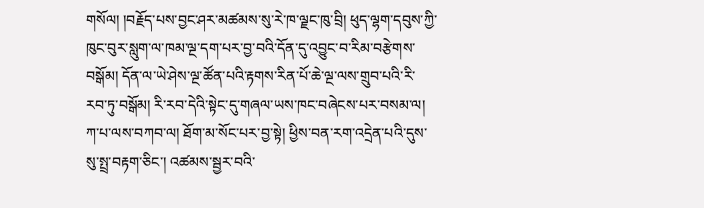གསོལ། །བརྗོད་པས་བྱང་ཤར་མཚམས་སུ་རེ་ཁ་ལྗང་ཁུ་བྲི། ཕུད་ལྷག་དབུས་ཀྱི་ཁུང་བུར་སླུག་ལ་ཁམ་ལྔ་དག་པར་བྱ་བའི་དོན་དུ་འབྱུང་བ་རིམ་བརྩེགས་བསྒོམ། དོན་ལ་ཡེ་ཤེས་ལྔ་ཚོན་པའི་རྟགས་རིན་པོ་ཆེ་ལྔ་ལས་གྲུབ་པའི་རི་རབ་ཏུ་བསྒོམ། རི་རབ་དེའི་སྟེང་དུ་གཞལ་ཡས་ཁང་བཞེངས་པར་བསམ་ལ། ཀ་པ་ལས་བཀབ་ལ། ཐོག་མ་སོང་པར་བྱ་སྟེ། ཕྱིས་བན་རག་འདྲེན་པའི་དུས་སུ་སྤྲ་བརྟག་ཅིང་། འཚམས་སྦྱར་བའི་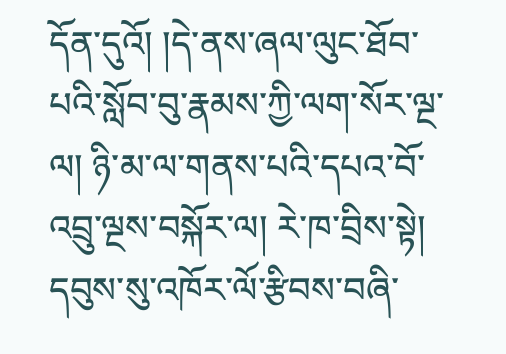དོན་དུའོ། །དེ་ནས་ཞལ་ལུང་ཐོབ་པའི་སློབ་བུ་རྣམས་ཀྱི་ལག་སོར་ལྔ་ལ། ཉི་མ་ལ་གནས་པའི་དཔའ་བོ་འབྲུ་ལྔས་བསྐོར་ལ། རེ་ཁ་བྲིས་སྟེ། དབུས་སུ་འཁོར་ལོ་རྩིབས་བཞི་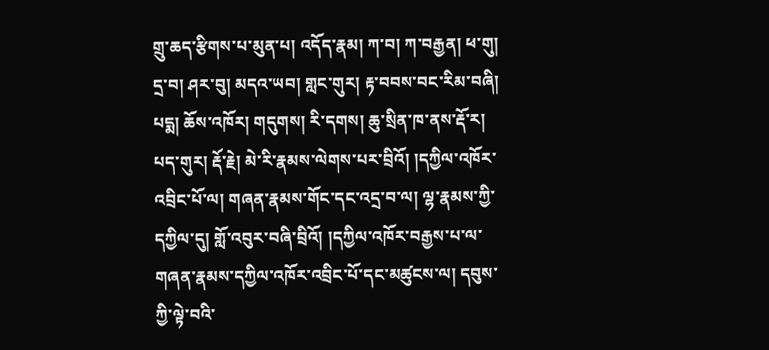གྲུ་ཆད་རྩིགས་པ་མུན་པ། འདོད་རྣམ། ཀ་བ། ཀ་བརྒྱན། ཕ་གུ། དྲ་བ། ཤར་བུ། མདའ་ཡབ། གླང་གུར། རྟ་བབས་བང་རིམ་བཞི། པདྨ། ཆོས་འཁོར། གདུགས། རི་དགས། ཆུ་སྲིན་ཁ་ནས་རྡོ་ར། པད་གུར། རྡོ་རྗེ། མེ་རི་རྣམས་ལེགས་པར་བྲིའོ། །དཀྱིལ་འཁོར་འབྲིང་པོ་ལ། གཞན་རྣམས་གོང་དང་འདྲ་བ་ལ། ལྷ་རྣམས་ཀྱི་དཀྱིལ་དུ། གློ་འབུར་བཞི་བྲིའོ། །དཀྱིལ་འཁོར་བརྒྱས་པ་ལ་གཞན་རྣམས་དཀྱིལ་འཁོར་འབྲིང་པོ་དང་མཚུངས་ལ། དབུས་ཀྱི་ལྟེ་བའི་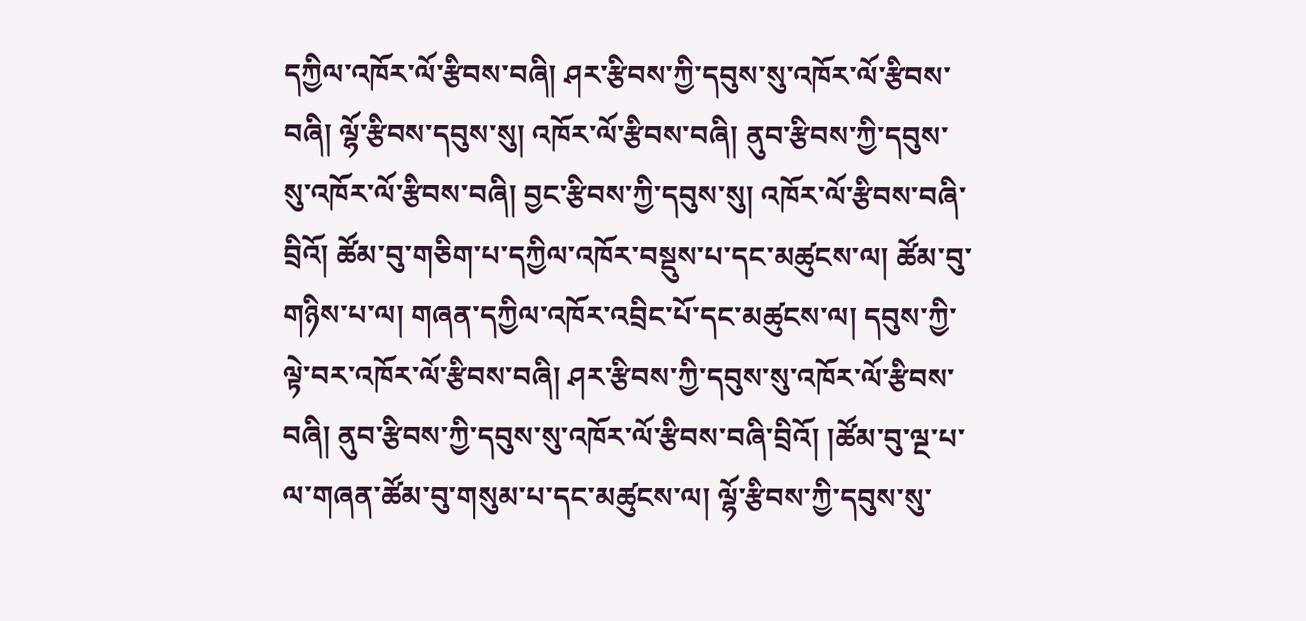དཀྱིལ་འཁོར་ལོ་རྩིབས་བཞི། ཤར་རྩིབས་ཀྱི་དབུས་སུ་འཁོར་ལོ་རྩིབས་བཞི། ལྷོ་རྩིབས་དབུས་སུ། འཁོར་ལོ་རྩིབས་བཞི། ནུབ་རྩིབས་ཀྱི་དབུས་སུ་འཁོར་ལོ་རྩིབས་བཞི། བྱང་རྩིབས་ཀྱི་དབུས་སུ། འཁོར་ལོ་རྩིབས་བཞི་བྲིའོ། ཚོམ་བུ་གཅིག་པ་དཀྱིལ་འཁོར་བསྡུས་པ་དང་མཚུངས་ལ། ཚོམ་བུ་གཉིས་པ་ལ། གཞན་དཀྱིལ་འཁོར་འབྲིང་པོ་དང་མཚུངས་ལ། དབུས་ཀྱི་ལྟེ་བར་འཁོར་ལོ་རྩིབས་བཞི། ཤར་རྩིབས་ཀྱི་དབུས་སུ་འཁོར་ལོ་རྩིབས་བཞི། ནུབ་རྩིབས་ཀྱི་དབུས་སུ་འཁོར་ལོ་རྩིབས་བཞི་བྲིའོ། །ཚོམ་བུ་ལྔ་པ་ལ་གཞན་ཚོམ་བུ་གསུམ་པ་དང་མཚུངས་ལ། ལྷོ་རྩིབས་ཀྱི་དབུས་སུ་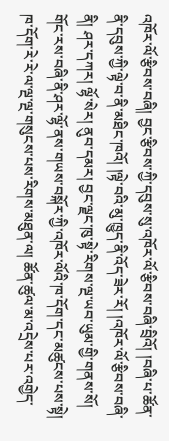འཁོར་ལོ་རྩིབས་བཞི། བྱང་རྩིབས་ཀྱི་དབུས་སུ་འཁོར་ལོ་རྩིབས་བཞི་བྲིའོ། །བཞི་པ་ཚོན་ནི་དབུས་ཀྱི་ལྟེ་བ་ནི་མཐིང་ཁའོ། །ལྟེ་བའི་མུ་ཁྱུད་ནི་འོད་ཟེར་རོ། །འཁོར་ལོ་རྩིབས་བཞི་ནི། ཤར་དཀར། ལྷོ་སེར། ནུབ་དམར། བྱང་ལྗང་ཁུ་སྟེ་རིགས་ལྔ་ཡབ་ཡུམ་གྱི་གནས་སོ། གོང་རས་བཞི་ནི་ཤར་ལྷོ་ནས་གཡས་བསྐོར་ཀྱི་འཁོར་ལོའི་ཁ་དོག་དང་མཚུངས་པས་སྟེ། ཁ་དོག་རེ་རེ་ལ་ལྔ་ལྔ་གསུངས་པས་རིགས་མཐུན་ལ། ཚོན་ཚུལ་མ་འདྲེས་པར་འགྱེད་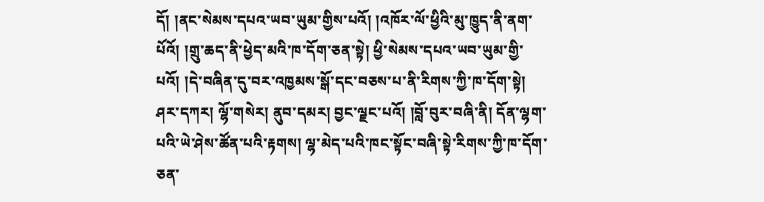དོ། །ནང་སེམས་དཔའ་ཡབ་ཡུམ་གྱིས་པའོ། །འཁོར་ལོ་ཕྱིའི་མུ་ཁྱུད་ནི་ནག་པོའོ། །གྲུ་ཆད་ནི་ཕྱེད་མའི་ཁ་དོག་ཅན་སྟེ། ཕྱི་སེམས་དཔའ་ཡབ་ཡུམ་གྱི་པའོ། །དེ་བཞིན་དུ་བར་འཁྱམས་སྒོ་དང་བཅས་པ་ནི་རིགས་ཀྱི་ཁ་དོག་སྟེ། ཤར་དཀར། ལྷོ་གསེར། ནུབ་དམར། བྱང་ལྗང་པའོ། །བློ་བུར་བཞི་ནི། དོན་ལྷག་པའི་ཡེ་ཤེས་ཚོན་པའི་རྟགས། ལྷ་མེད་པའི་ཁང་སྟོང་བཞི་སྟེ་རིགས་ཀྱི་ཁ་དོག་ཅན་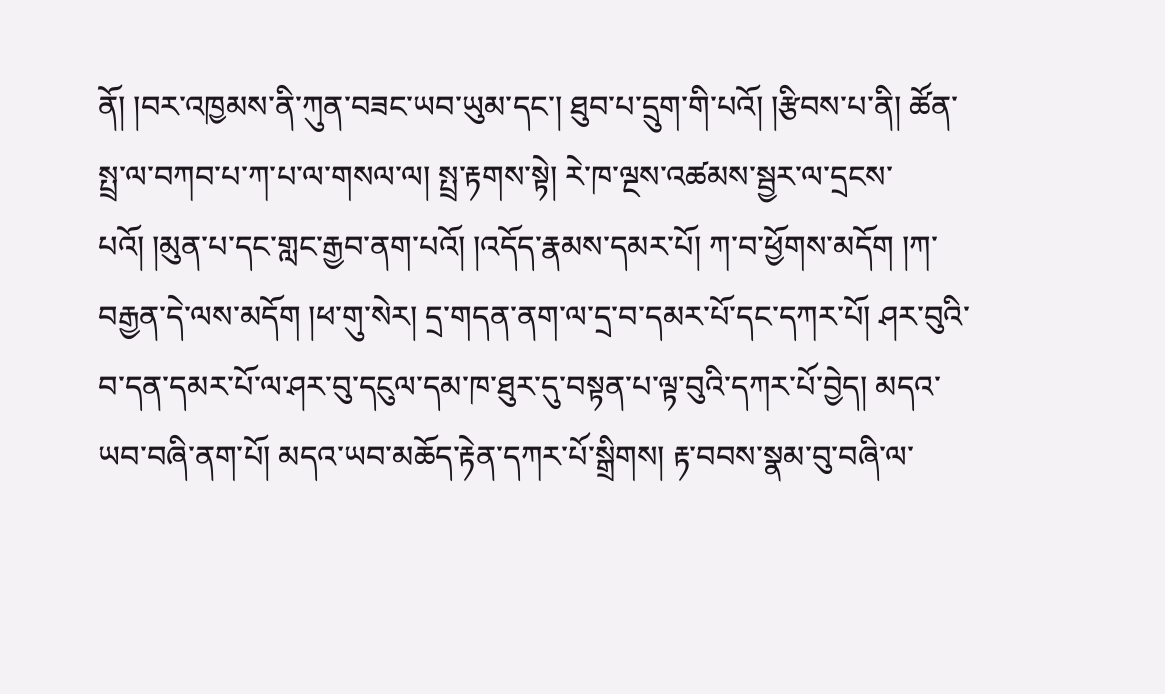ནོ། །བར་འཁྱམས་ནི་ཀུན་བཟང་ཡབ་ཡུམ་དང་། ཐུབ་པ་དྲུག་གི་པའོ། །རྩིབས་པ་ནི། ཚོན་སྤྲ་ལ་བཀབ་པ་ཀ་པ་ལ་གསལ་ལ། སྤྲ་རྟགས་སྟེ། རེ་ཁ་ལྔས་འཚམས་སྦྱར་ལ་དྲངས་པའོ། །མུན་པ་དང་གླང་རྒྱབ་ནག་པའོ། །འདོད་རྣམས་དམར་པོ། ཀ་བ་ཕྱོགས་མདོག །ཀ་བརྒྱན་དེ་ལས་མདོག །ཕ་གུ་སེར། དྲ་གདན་ནག་ལ་དྲ་བ་དམར་པོ་དང་དཀར་པོ། ཤར་བུའི་བ་དན་དམར་པོ་ལ་ཤར་བུ་དངུལ་དམ་ཁ་ཐུར་དུ་བསྟན་པ་ལྟ་བུའི་དཀར་པོ་བྱེད། མདའ་ཡབ་བཞི་ནག་པོ། མདའ་ཡབ་མཆོད་རྟེན་དཀར་པོ་སྒྲིགས། རྟ་བབས་སྣམ་བུ་བཞི་ལ་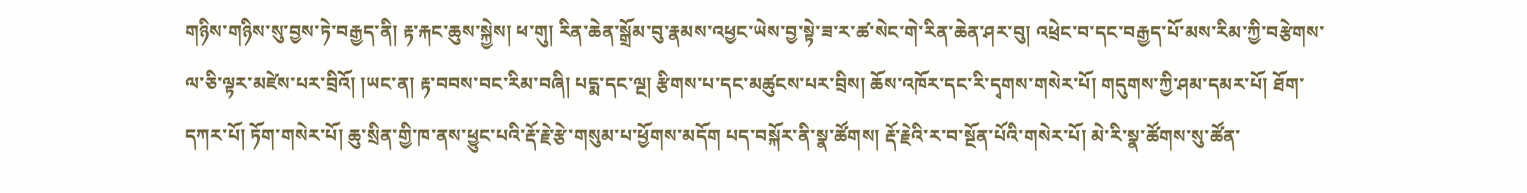གཉིས་གཉིས་སུ་བྱས་ཏེ་བརྒྱད་ནི། རྟ་རྐང་ཆུས་སྐྱེས། ཕ་གུ། རིན་ཆེན་སྒྲོམ་བུ་རྣམས་འཕྱང་ཡེས་བྱ་སྟེ་ཟ་ར་ཚ་སེང་གེ་རིན་ཆེན་ཤར་བུ། འཕྲེང་བ་དང་བརྒྱད་པོ་མས་རིམ་ཀྱི་བརྩེགས་ལ་ཅི་ལྟར་མཛེས་པར་བྲིའོ། །ཡང་ན། རྟ་བབས་བང་རིམ་བཞི། པདྨ་དང་ལྔ། རྩིགས་པ་དང་མཚུངས་པར་བྲིས། ཆོས་འཁོར་དང་རི་དྭགས་གསེར་པོ། གདུགས་ཀྱི་ཤམ་དམར་པོ། ཐོག་དཀར་པོ། ཏོག་གསེར་པོ། ཆུ་སྲིན་གྱི་ཁ་ནས་ཕྱུང་པའི་རྡོ་རྗེ་རྩེ་གསུམ་པ་ཕྱོགས་མདོག པད་བསྐོར་ནི་སྣ་ཚོགས། རྡོ་རྗེའི་ར་བ་སྔོན་པོའི་གསེར་པོ། མེ་རི་སྣ་ཚོགས་སུ་ཚོན་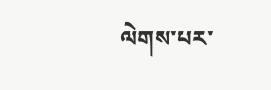ལེགས་པར་